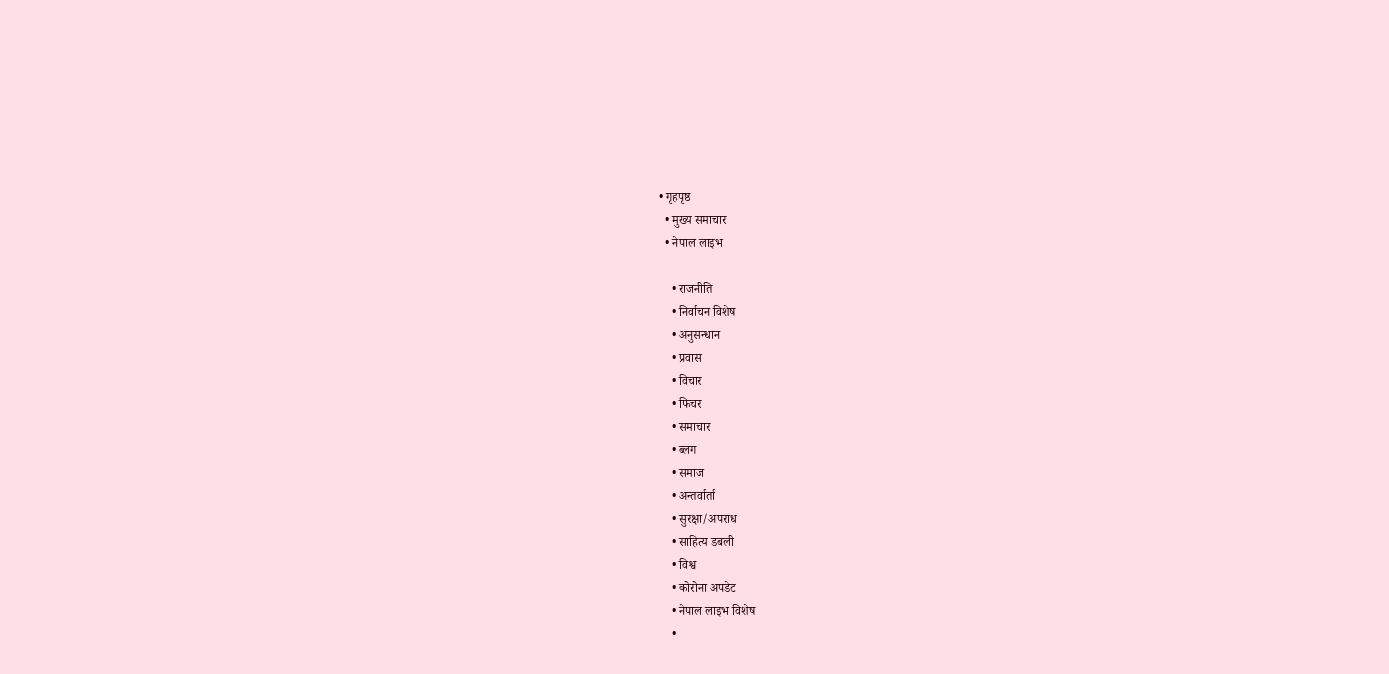• गृहपृष्ठ
  • मुख्य समाचार
  • नेपाल लाइभ

    • राजनीति
    • निर्वाचन विशेष
    • अनुसन्धान
    • प्रवास
    • विचार
    • फिचर
    • समाचार
    • ब्लग
    • समाज
    • अन्तर्वार्ता
    • सुरक्षा/अपराध
    • साहित्य डबली
    • विश्व
    • कोरोना अपडेट
    • नेपाल लाइभ विशेष
    •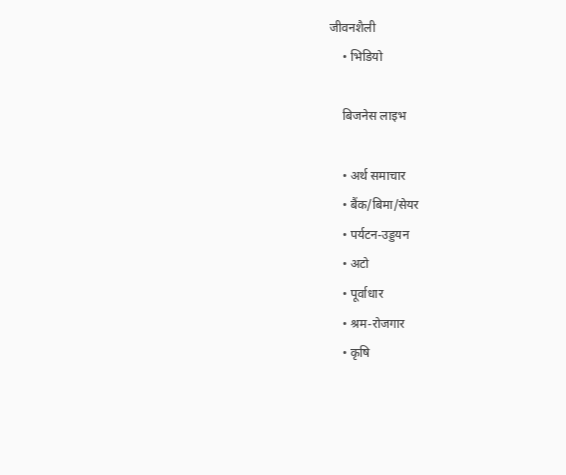जीवनशैली
    • भिडियो

    बिजनेस लाइभ

    • अर्थ समाचार
    • बैंक/बिमा/सेयर
    • पर्यटन-उड्डयन
    • अटो
    • पूर्वाधार
    • श्रम-रोजगार
    • कृषि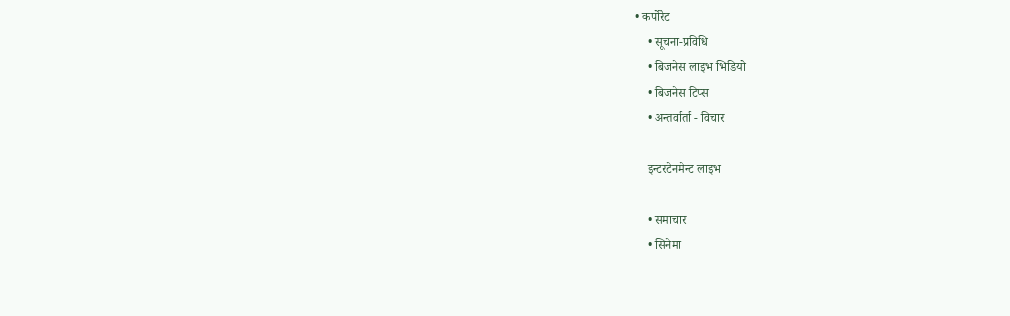• कर्पोरेट
    • सूचना-प्रविधि
    • बिजनेस लाइभ भिडियो
    • बिजनेस टिप्स
    • अन्तर्वार्ता - विचार

    इन्टरटेनमेन्ट लाइभ

    • समाचार
    • सिनेमा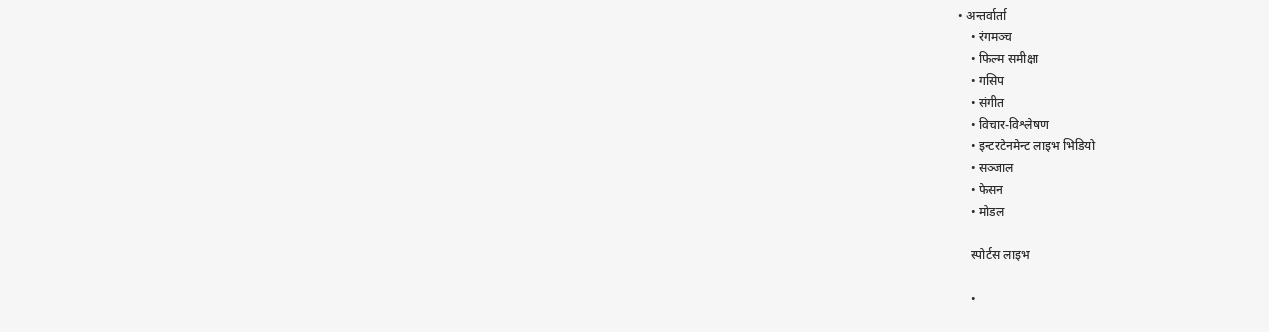• अन्तर्वार्ता
    • रंगमञ्च
    • फिल्म समीक्षा
    • गसिप
    • संगीत
    • विचार-विश्लेषण
    • इन्टरटेनमेन्ट लाइभ भिडियो
    • सञ्जाल
    • फेसन
    • मोडल

    स्पोर्टस लाइभ

    •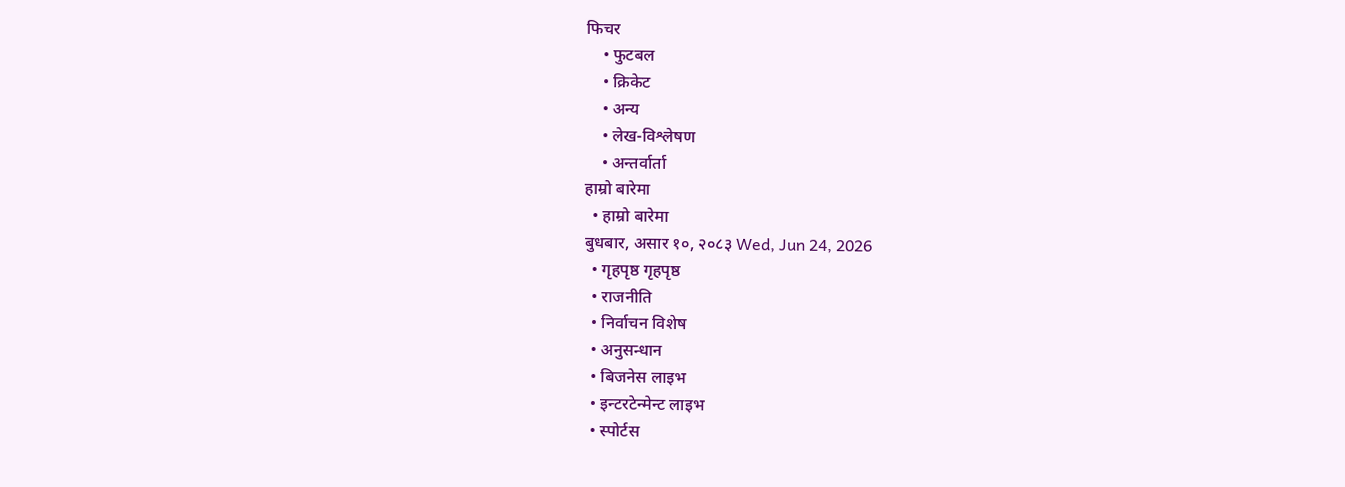फिचर
    • फुटबल
    • क्रिकेट
    • अन्य
    • लेख-विश्लेषण
    • अन्तर्वार्ता
हाम्रो बारेमा
  • हाम्रो बारेमा
बुधबार, असार १०, २०८३ Wed, Jun 24, 2026
  • गृहपृष्ठ गृहपृष्ठ
  • राजनीति
  • निर्वाचन विशेष
  • अनुसन्धान
  • बिजनेस लाइभ
  • इन्टरटेन्मेन्ट लाइभ
  • स्पोर्टस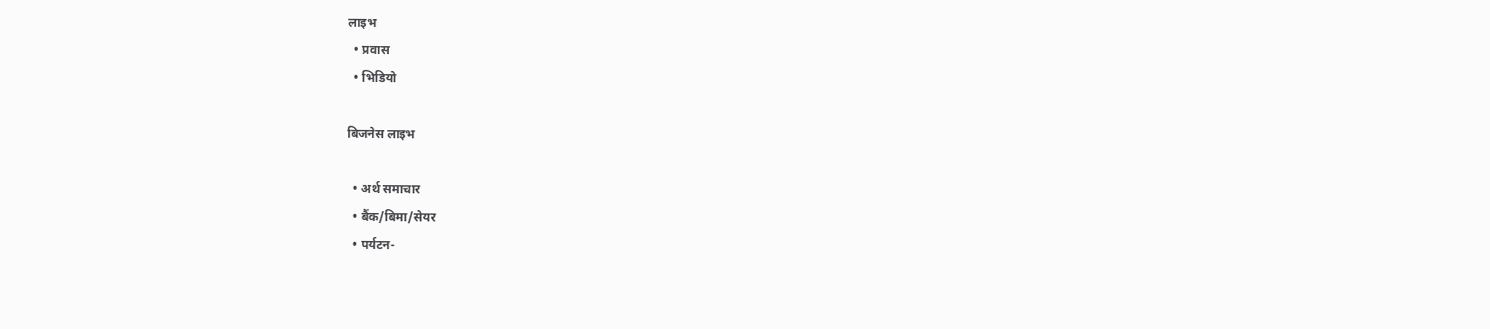लाइभ
  • प्रवास
  • भिडियो

बिजनेस लाइभ

  • अर्थ समाचार
  • बैंक/बिमा/सेयर
  • पर्यटन-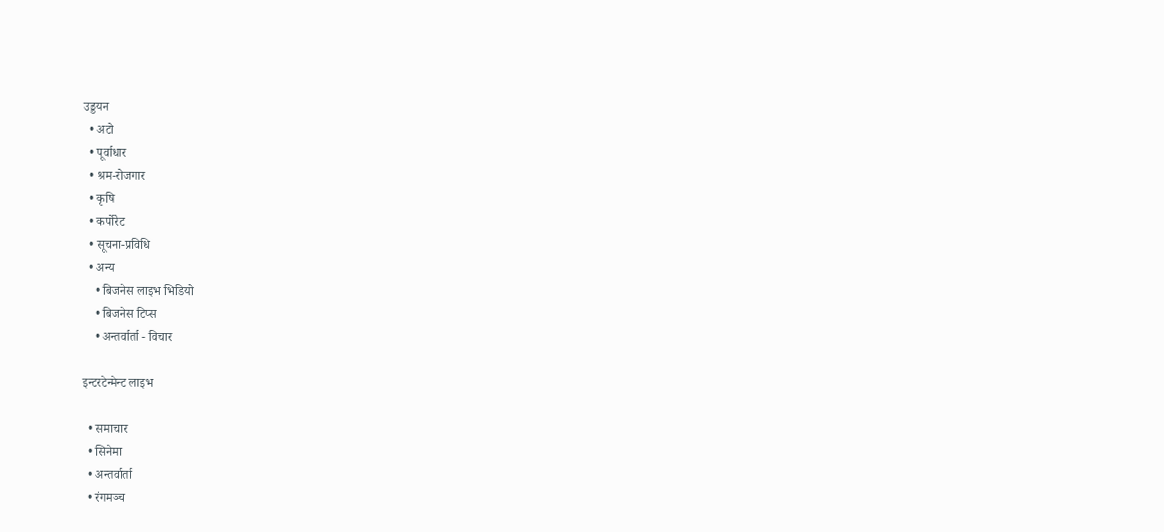उड्डयन
  • अटो
  • पूर्वाधार
  • श्रम-रोजगार
  • कृषि
  • कर्पोरेट
  • सूचना-प्रविधि
  • अन्य
    • बिजनेस लाइभ भिडियो
    • बिजनेस टिप्स
    • अन्तर्वार्ता - विचार

इन्टरटेन्मेन्ट लाइभ

  • समाचार
  • सिनेमा
  • अन्तर्वार्ता
  • रंगमञ्च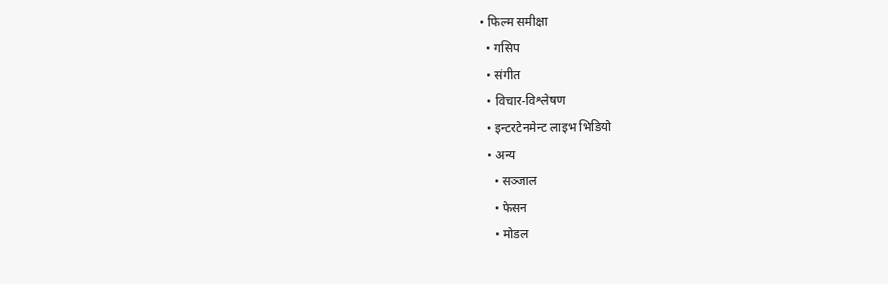• फिल्म समीक्षा
  • गसिप
  • संगीत
  • विचार-विश्लेषण
  • इन्टरटेनमेन्ट लाइभ भिडियो
  • अन्य
    • सञ्जाल
    • फेसन
    • मोडल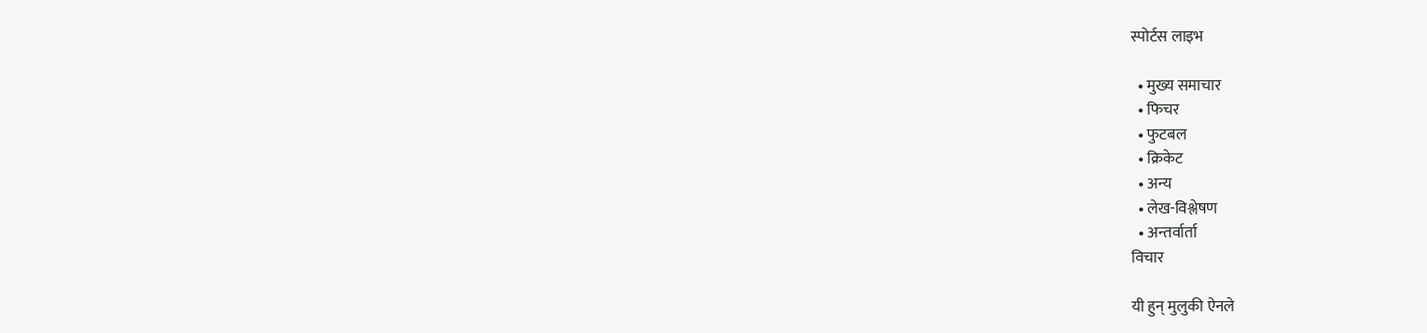स्पोर्टस लाइभ

  • मुख्य समाचार
  • फिचर
  • फुटबल
  • क्रिकेट
  • अन्य
  • लेख-विश्लेषण
  • अन्तर्वार्ता
विचार

यी हुन् मुलुकी ऐनले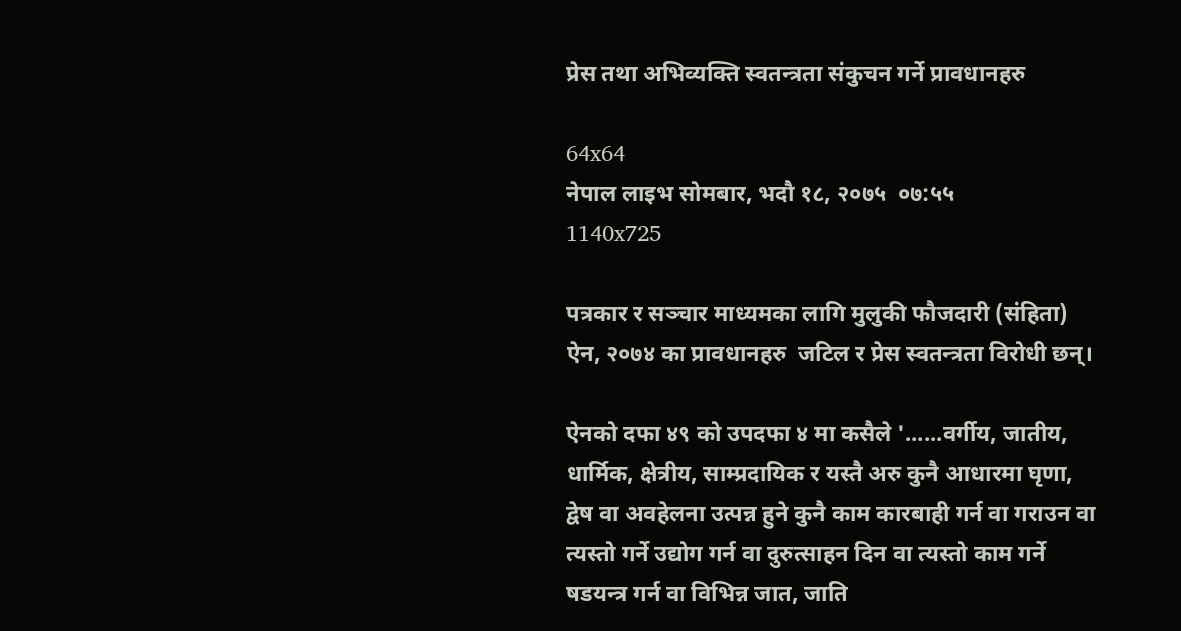प्रेस तथा अभिव्यक्ति स्वतन्त्रता संकुचन गर्ने प्रावधानहरु

64x64
नेपाल लाइभ सोमबार, भदौ १८, २०७५  ०७:५५
1140x725

पत्रकार र सञ्चार माध्यमका लागि मुलुकी फौजदारी (संहिता) ऐन, २०७४ का प्रावधानहरु  जटिल र प्रेस स्वतन्त्रता विरोधी छन्।

ऐनको दफा ४९ को उपदफा ४ मा कसैले '......वर्गीय, जातीय, धार्मिक, क्षेत्रीय, साम्प्रदायिक र यस्तै अरु कुनै आधारमा घृणा, द्वेष वा अवहेलना उत्पन्न हुने कुनै काम कारबाही गर्न वा गराउन वा त्यस्तो गर्ने उद्योग गर्न वा दुरुत्साहन दिन वा त्यस्तो काम गर्ने षडयन्त्र गर्न वा विभिन्न जात, जाति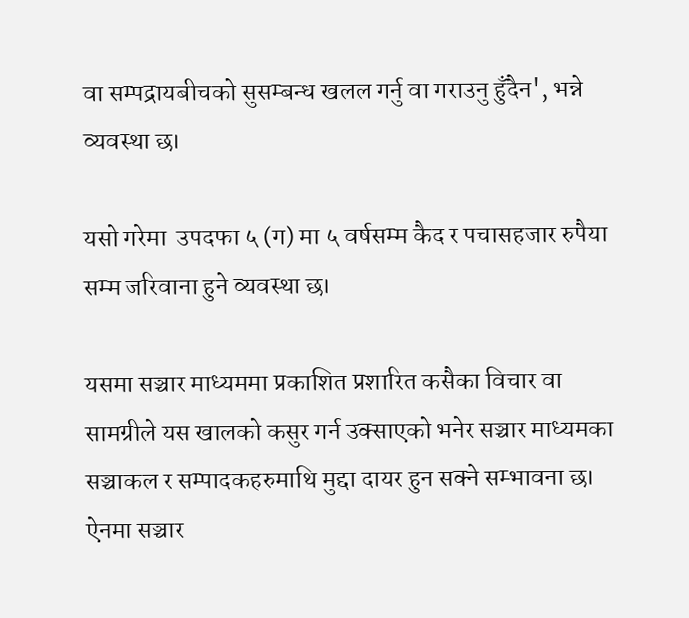वा सम्पद्रायबीचको सुसम्बन्ध खलल गर्नु वा गराउनु हुँदैन', भन्ने व्यवस्था छ।

यसो गरेमा  उपदफा ५ (ग) मा ५ वर्षसम्म कैद र पचासहजार रुपैया सम्म जरिवाना हुने व्यवस्था छ।

यसमा सञ्चार माध्यममा प्रकाशित प्रशारित कसैका विचार वा सामग्रीले यस खालको कसुर गर्न उक्साएको भनेर सञ्चार माध्यमका सञ्चाकल र सम्पादकहरुमाथि मुद्दा दायर हुन सक्ने सम्भावना छ। ऐनमा सञ्चार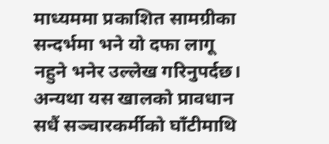माध्यममा प्रकाशित सामग्रीका सन्दर्भमा भने यो दफा लागू नहुने भनेर उल्लेख गरिनुपर्दछ। अन्यथा यस खालको प्रावधान सधैं सञ्चारकर्मीको घाँटीमाथि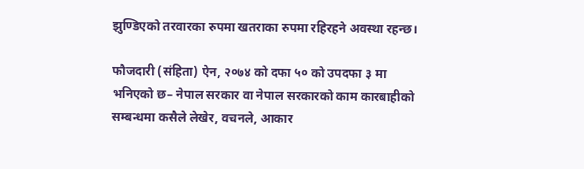झुण्डिएको तरवारका रुपमा खतराका रुपमा रहिरहने अवस्था रहन्छ।

फौजदारी (संहिता) ऐन, २०७४ को दफा ५० को उपदफा ३ मा भनिएको छ– नेपाल सरकार वा नेपाल सरकारको काम कारबाहीको सम्बन्धमा कसैले लेखेर, वचनले, आकार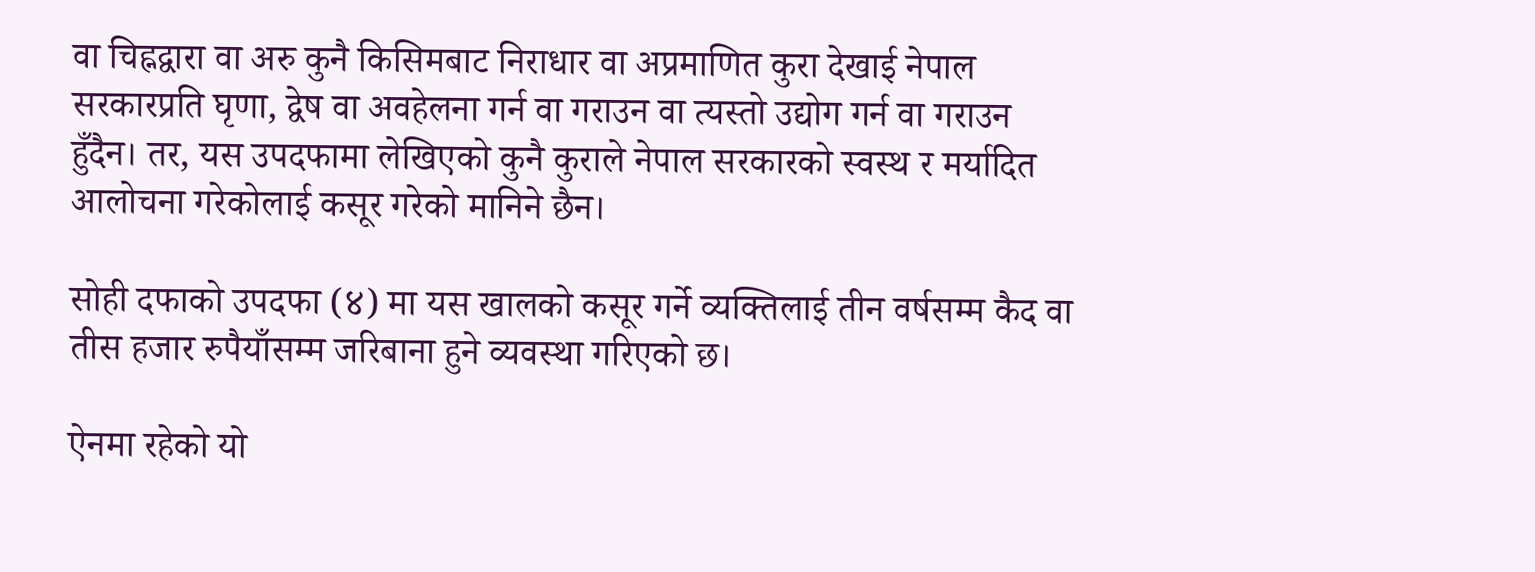वा चिह्नद्वारा वा अरु कुनै किसिमबाट निराधार वा अप्रमाणित कुरा देखाई नेपाल सरकारप्रति घृणा, द्वेष वा अवहेलना गर्न वा गराउन वा त्यस्तो उद्योग गर्न वा गराउन हुँदैन। तर, यस उपदफामा लेखिएको कुनै कुराले नेपाल सरकारको स्वस्थ र मर्यादित आलोचना गरेकोलाई कसूर गरेको मानिने छैन।

सोही दफाको उपदफा (४) मा यस खालको कसूर गर्ने व्यक्तिलाई तीन वर्षसम्म कैद वा तीस हजार रुपैयाँसम्म जरिबाना हुने व्यवस्था गरिएको छ।

ऐनमा रहेको यो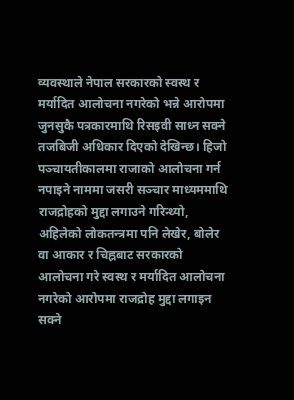व्यवस्थाले नेपाल सरकारको स्वस्थ र मर्यादित आलोचना नगरेको भन्ने आरोपमा जुनसुकै पत्रकारमाथि रिसइवी साध्न सक्ने तजबिजी अधिकार दिएको देखिन्छ। हिजो पञ्चायतीकालमा राजाको आलोचना गर्न नपाइने नाममा जसरी सञ्चार माध्यममाथि राजद्रोहको मुद्दा लगाउने गरिन्थ्यो, अहिलेको लोकतन्त्रमा पनि लेखेर, बोलेर वा आकार र चिह्नबाट सरकारको आलोचना गरे स्वस्थ र मर्यादित आलोचना नगरेको आरोपमा राजद्रोह मुद्दा लगाइन सक्ने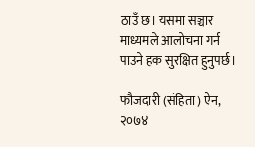ठाउँ छ। यसमा सञ्चार माध्यमले आलोचना गर्न पाउने हक सुरक्षित हुनुपर्छ।

फौजदारी (संहिता) ऐन, २०७४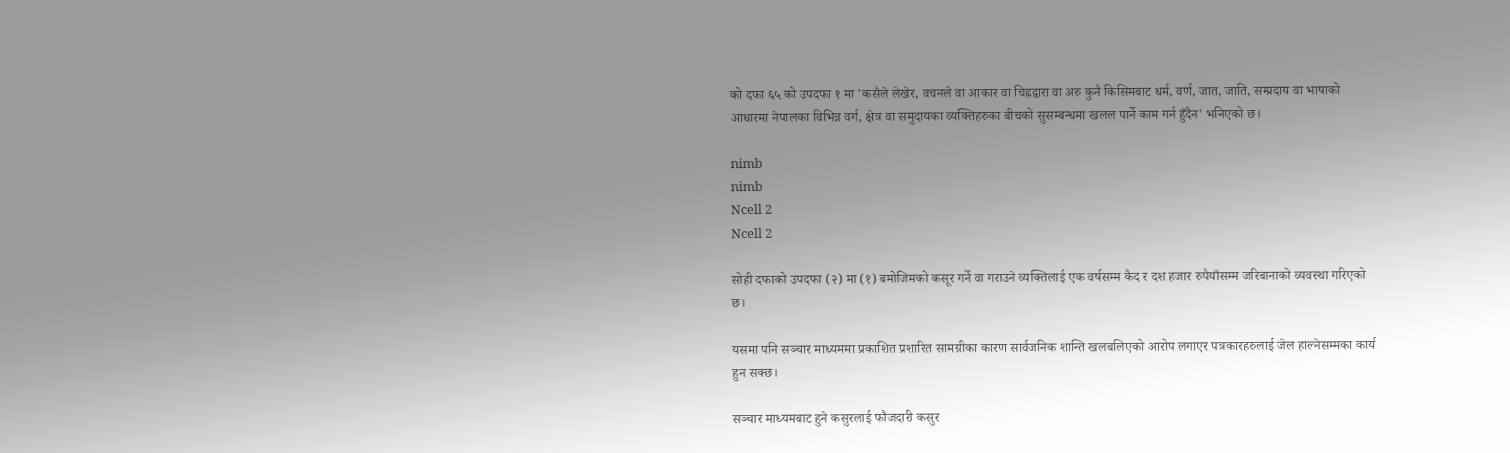को दफा ६५ को उपदफा १ मा 'कसैले लेखेर, वचनले वा आकार वा चिह्नद्वारा वा अरु कुनै किसिमबाट धर्म, वर्ण, जात, जाति, सम्प्रदाय वा भाषाको आधारमा नेपालका विभिन्न वर्ग, क्षेत्र वा समुदायका व्यक्तिहरुका बीचको सुसम्बन्धमा खलल पार्ने काम गर्न हुँदैन' भनिएको छ।

nimb
nimb
Ncell 2
Ncell 2

सोही दफाको उपदफा (२) मा (१) बमोजिमको कसूर गर्ने वा गराउने व्यक्तिलाई एक वर्षसम्म कैद र दश हजार रुपैयाँसम्म जरिबानाको व्यवस्था गरिएको छ।

यसमा पनि सञ्चार माध्यममा प्रकाशित प्रशारित सामग्रीका कारण सार्वजनिक शान्ति खलबलिएको आरोप लगाएर पत्रकारहरुलाई जेल हाल्नेसम्मका कार्य हुन सक्छ।

सञ्चार माध्यमबाट हुने कसुरलाई फौजदारी कसुर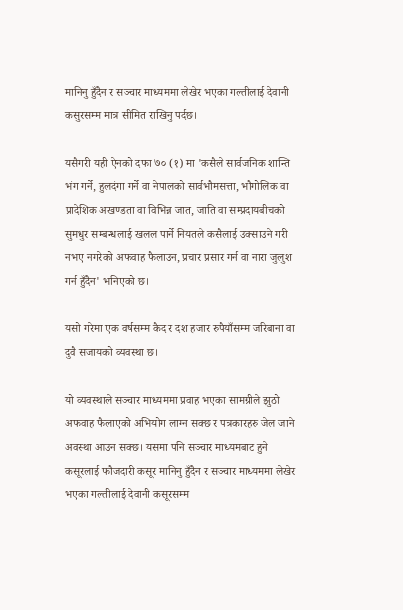मानिनु हुँदैन र सञ्चार माध्यममा लेखेर भएका गल्तीलाई देवानी कसुरसम्म मात्र सीमित राखिनु पर्दछ।

यसैगरी यही ऐनको दफा ७० (१) मा 'कसैले सार्वजनिक शान्ति भंग गर्ने, हुलदंगा गर्ने वा नेपालको सार्वभौमसत्ता, भौगोलिक वा प्रादेशिक अखण्डता वा विभिन्न जात, जाति वा सम्प्रदायबीचको सुमधुर सम्बन्धलाई खलल पार्ने नियतले कसैलाई उक्साउने गरी नभए नगरेको अफवाह फैलाउन, प्रचार प्रसार गर्न वा नारा जुलुश गर्न हुँदैन' भनिएको छ।

यसो गरेमा एक वर्षसम्म कैद र दश हजार रुपैयाँसम्म जरिबाना वा दुवै सजायको व्यवस्था छ।

यो व्यवस्थाले सञ्चार माध्यममा प्रवाह भएका सामग्रीले झुठो अफवाह फैलाएको अभियोग लाग्न सक्छ र पत्रकारहरु जेल जाने अवस्था आउन सक्छ। यसमा पनि सञ्चार माध्यमबाट हुने कसूरलाई फौजदारी कसूर मानिनु हुँदैन र सञ्चार माध्यममा लेखेर भएका गल्तीलाई देवानी कसूरसम्म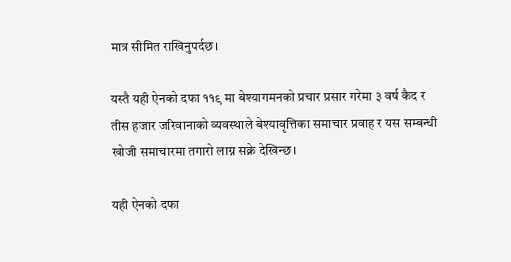मात्र सीमित राखिनुपर्दछ।

यस्तै यही ऐनको दफा ११९ मा बेश्यागमनको प्रचार प्रसार गरेमा ३ वर्ष कैद र तीस हजार जरिवानाको व्यवस्थाले बेश्यावृत्तिका समाचार प्रवाह र यस सम्बन्धी खोजी समाचारमा तगारो लाग्न सक्ने देखिन्छ।

यही ऐनको दफा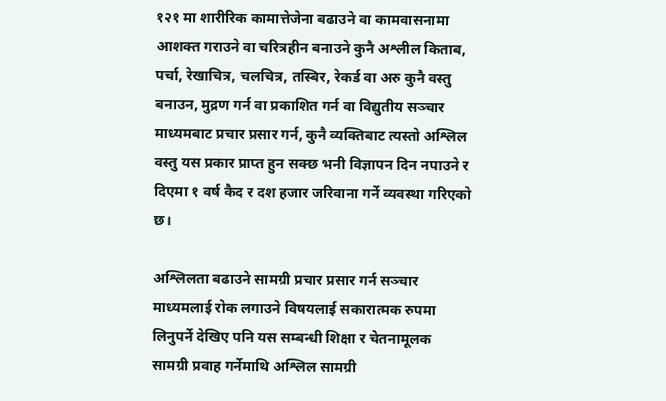१२१ मा शारीरिक कामात्तेजेना बढाउने वा कामवासनामा आशक्त गराउने वा चरित्रहीन बनाउने कुनै अश्लील किताब, पर्चा, रेखाचित्र, चलचित्र, तस्बिर, रेकर्ड वा अरु कुनै वस्तु बनाउन, मुद्रण गर्न वा प्रकाशित गर्न वा विद्युतीय सञ्चार माध्यमबाट प्रचार प्रसार गर्न, कुनै व्यक्तिबाट त्यस्तो अश्लिल वस्तु यस प्रकार प्राप्त हुन सक्छ भनी विज्ञापन दिन नपाउने र दिएमा १ वर्ष कैद र दश हजार जरिवाना गर्ने व्यवस्था गरिएको छ।

अश्लिलता बढाउने सामग्री प्रचार प्रसार गर्न सञ्चार माध्यमलाई रोक लगाउने विषयलाई सकारात्मक रुपमा लिनुपर्ने देखिए पनि यस सम्बन्धी शिक्षा र चेतनामूलक सामग्री प्रवाह गर्नेमाथि अश्लिल सामग्री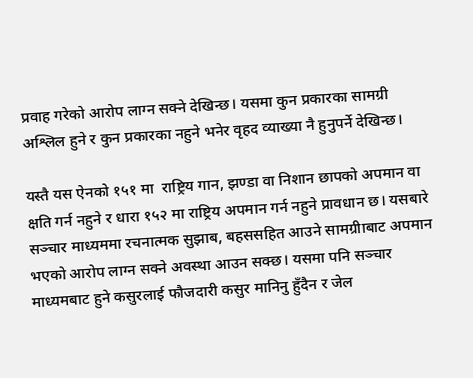प्रवाह गरेको आरोप लाग्न सक्ने देखिन्छ। यसमा कुन प्रकारका सामग्री अश्लिल हुने र कुन प्रकारका नहुने भनेर वृहद व्याख्या नै हुनुपर्ने देखिन्छ।

यस्तै यस ऐनको १५१ मा  राष्ट्रिय गान, झण्डा वा निशान छापको अपमान वा क्षति गर्न नहुने र धारा १५२ मा राष्ट्रिय अपमान गर्न नहुने प्रावधान छ। यसबारे सञ्चार माध्यममा रचनात्मक सुझाब, बहससहित आउने सामग्रीाबाट अपमान भएको आरोप लाग्न सक्ने अवस्था आउन सक्छ। यसमा पनि सञ्चार माध्यमबाट हुने कसुरलाई फौजदारी कसुर मानिनु हुँदैन र जेल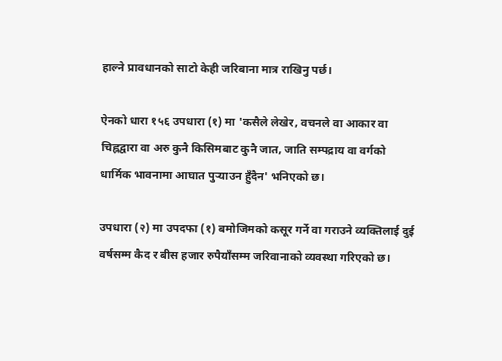हाल्ने प्रावधानको साटो केही जरिबाना मात्र राखिनु पर्छ।

ऐनको धारा १५६ उपधारा (१) मा 'कसैले लेखेर, वचनले वा आकार वा चिह्नद्वारा वा अरु कुनै किसिमबाट कुनै जात, जाति सम्पद्राय वा वर्गको धार्मिक भावनामा आघात पुर्‍याउन हुँदैन' भनिएको छ।

उपधारा (२) मा उपदफा (१) बमोजिमको कसूर गर्ने वा गराउने व्यक्तिलाई दुई वर्षसम्म कैद र बीस हजार रुपैयाँसम्म जरिवानाको व्यवस्था गरिएको छ।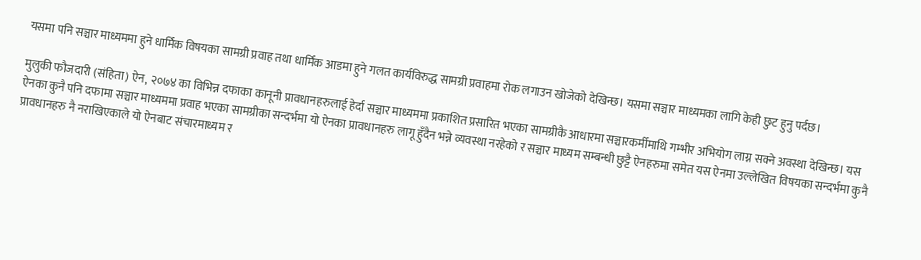यसमा पनि सञ्चार माध्यममा हुने धार्मिक विषयका सामग्री प्रवाह तथा धार्मिक आडमा हुने गलत कार्यविरुद्ध सामग्री प्रवाहमा रोक लगाउन खोजेको देखिन्छ। यसमा सञ्चार माध्यमका लागि केही छुट हुनु पर्दछ।

मुलुकी फौजदारी (संहिता) ऐन, २०७४ का विभिन्न दफाका कानूनी प्रावधानहरुलाई हेर्दा सञ्चार माध्यममा प्रकाशित प्रसारित भएका सामग्रीकै आधारमा सञ्चारकर्मीमाथि गम्भीर अभियोग लाग्न सक्ने अवस्था देखिन्छ। यस ऐनका कुनै पनि दफामा सञ्चार माध्यममा प्रवाह भएका सामग्रीका सन्दर्भमा यो ऐनका प्रावधानहरु लागू हुँदैन भन्ने व्यवस्था नरहेको र सञ्चार माध्यम सम्बन्धी छुट्टै ऐनहरुमा समेत यस ऐनमा उल्लेखित विषयका सन्दर्भमा कुनै प्रावधानहरु नै नराखिएकाले यो ऐनबाट संचारमाध्यम र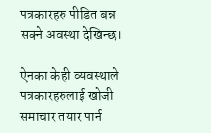पत्रकारहरु पीडित बन्न सक्ने अवस्था देखिन्छ।

ऐनका केही व्यवस्थाले पत्रकारहरुलाई खोजी समाचार तयार पार्न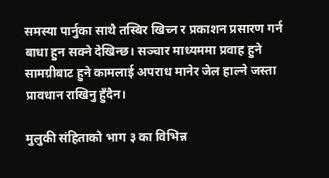समस्या पार्नुका साथै तस्बिर खिच्न र प्रकाशन प्रसारण गर्न बाधा हुन सक्ने देखिन्छ। सञ्चार माध्यममा प्रवाह हुने सामग्रीबाट हुने कामलाई अपराध मानेर जेल हाल्ने जस्ता प्रावधान राखिनु हुँदैन।

मुलुकी संहिताको भाग ३ का विभिन्न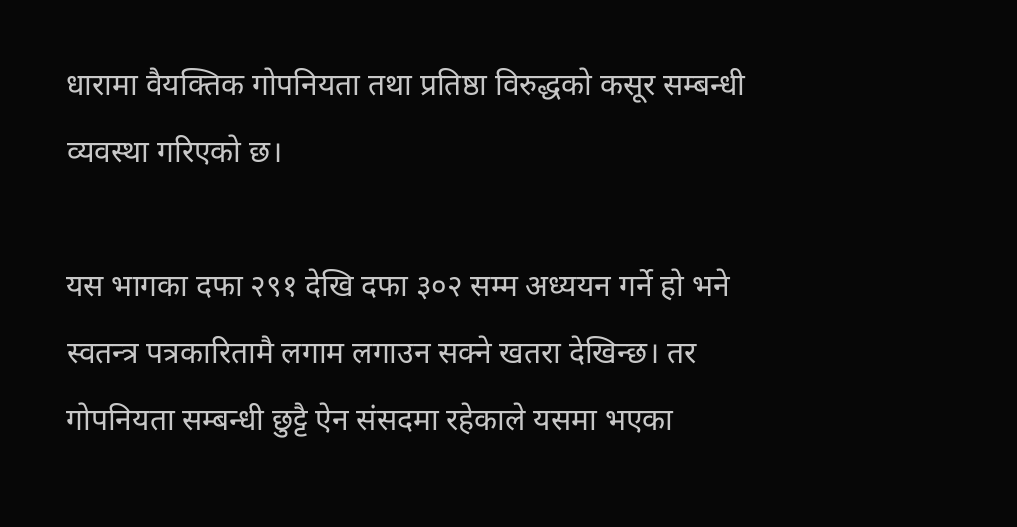धारामा वैयक्तिक गोपनियता तथा प्रतिष्ठा विरुद्धको कसूर सम्बन्धी व्यवस्था गरिएको छ।

यस भागका दफा २९१ देखि दफा ३०२ सम्म अध्ययन गर्ने हो भने स्वतन्त्र पत्रकारितामै लगाम लगाउन सक्ने खतरा देखिन्छ। तर गोपनियता सम्बन्धी छुट्टै ऐन संसदमा रहेकाले यसमा भएका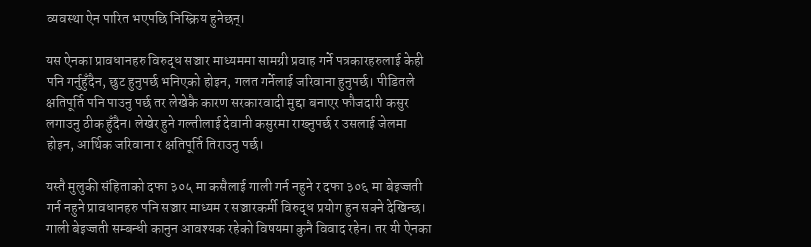व्यवस्था ऐन पारित भएपछि निस्क्रिय हुनेछन्।

यस ऐनका प्रावधानहरु विरुद्ध सञ्चार माध्यममा सामग्री प्रवाह गर्ने पत्रकारहरुलाई केही पनि गर्नुहुँदैन, छुट हुनुपर्छ भनिएको होइन, गलत गर्नेलाई जरिवाना हुनुपर्छ। पीडितले क्षतिपूर्ति पनि पाउनु पर्छ तर लेखेकै कारण सरकारवादी मुद्दा बनाएर फौजदारी कसुर लगाउनु ठीक हुँदैन। लेखेर हुने गल्तीलाई देवानी कसुरमा राख्नुपर्छ र उसलाई जेलमा होइन, आर्थिक जरिवाना र क्षतिपूर्ति तिराउनु पर्छ।

यस्तै मुलुकी संहिताको दफा ३०५ मा कसैलाई गाली गर्न नहुने र दफा ३०६ मा बेइज्जती गर्न नहुने प्रावधानहरु पनि सञ्चार माध्यम र सञ्चारकर्मी विरुद्ध प्रयोग हुन सक्ने देखिन्छ। गाली बेइज्जती सम्बन्धी कानुन आवश्यक रहेको विषयमा कुनै विवाद रहेन। तर यी ऐनका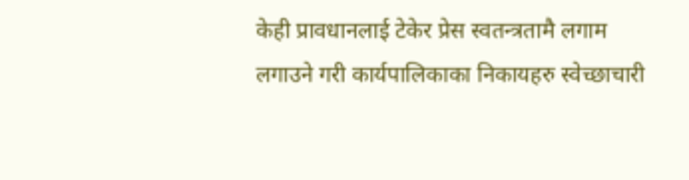केही प्रावधानलाई टेकेर प्रेस स्वतन्त्रतामै लगाम लगाउने गरी कार्यपालिकाका निकायहरु स्वेच्छाचारी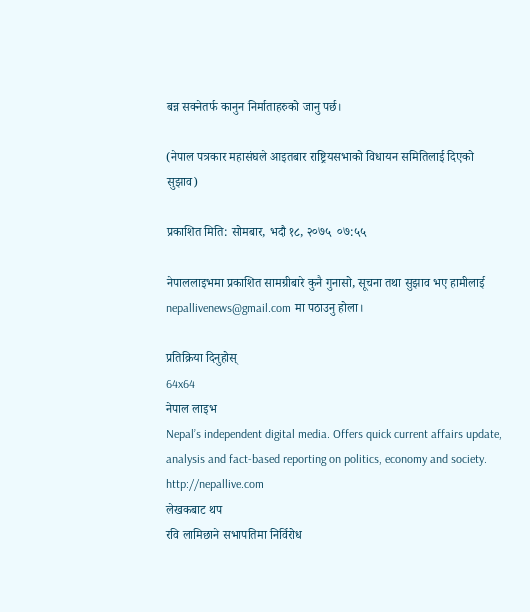बन्न सक्नेतर्फ कानुन निर्माताहरुको जानु पर्छ।

(नेपाल पत्रकार महासंघले आइतबार राष्ट्रियसभाको विधायन समितिलाई दिएको सुझाव)

प्रकाशित मिति: सोमबार, भदौ १८, २०७५  ०७:५५

नेपाललाइभमा प्रकाशित सामग्रीबारे कुनै गुनासो, सूचना तथा सुझाव भए हामीलाई nepallivenews@gmail.com मा पठाउनु होला।

प्रतिक्रिया दिनुहोस्
64x64
नेपाल लाइभ
Nepal’s independent digital media. Offers quick current affairs update, analysis and fact-based reporting on politics, economy and society. http://nepallive.com
लेखकबाट थप
रवि लामिछाने सभापतिमा निर्विरोध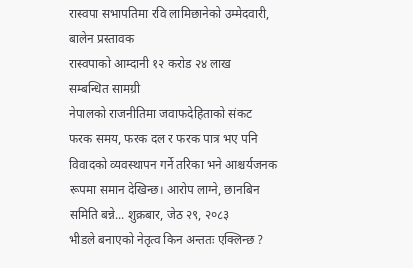रास्वपा सभापतिमा रवि लामिछानेको उम्मेदवारी, बालेन प्रस्तावक
रास्वपाको आम्दानी १२ करोड २४ लाख
सम्बन्धित सामग्री
नेपालको राजनीतिमा जवाफदेहिताको संकट फरक समय, फरक दल र फरक पात्र भए पनि विवादको व्यवस्थापन गर्ने तरिका भने आश्चर्यजनक रूपमा समान देखिन्छ। आरोप लाग्ने, छानबिन समिति बन्ने... शुक्रबार, जेठ २९, २०८३
भीडले बनाएको नेतृत्व किन अन्ततः एक्लिन्छ ?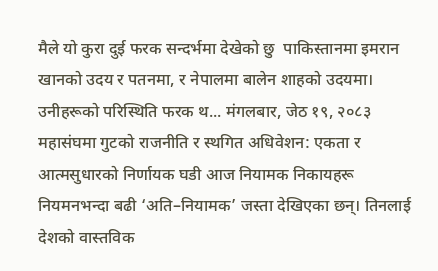मैले यो कुरा दुई फरक सन्दर्भमा देखेको छु  पाकिस्तानमा इमरान खानको उदय र पतनमा, र नेपालमा बालेन शाहको उदयमा। उनीहरूको परिस्थिति फरक थ... मंगलबार, जेठ १९, २०८३
महासंघमा गुटको राजनीति र स्थगित अधिवेशन: एकता र आत्मसुधारको निर्णायक घडी आज नियामक निकायहरू नियमनभन्दा बढी ‘अति–नियामक’ जस्ता देखिएका छन्। तिनलाई देशको वास्तविक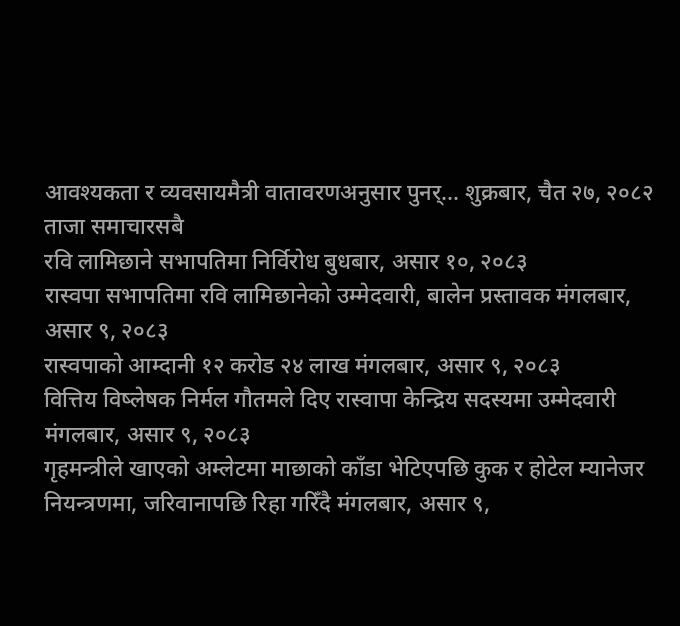आवश्यकता र व्यवसायमैत्री वातावरणअनुसार पुनर्... शुक्रबार, चैत २७, २०८२
ताजा समाचारसबै
रवि लामिछाने सभापतिमा निर्विरोध बुधबार, असार १०, २०८३
रास्वपा सभापतिमा रवि लामिछानेको उम्मेदवारी, बालेन प्रस्तावक मंगलबार, असार ९, २०८३
रास्वपाको आम्दानी १२ करोड २४ लाख मंगलबार, असार ९, २०८३
वित्तिय विष्लेषक निर्मल गौतमले दिए रास्वापा केन्द्रिय सदस्यमा उम्मेदवारी मंगलबार, असार ९, २०८३
गृहमन्त्रीले खाएको अम्लेटमा माछाको काँडा भेटिएपछि कुक र होटेल म्यानेजर नियन्त्रणमा, जरिवानापछि रिहा गरिँदै मंगलबार, असार ९,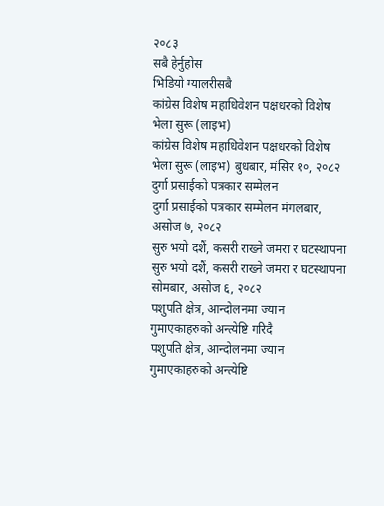२०८३
सबै हेर्नुहोस
भिडियो ग्यालरीसबै
कांग्रेस विशेष महाधिवेशन पक्षधरको विशेष भेला सुरू (लाइभ)
कांग्रेस विशेष महाधिवेशन पक्षधरको विशेष भेला सुरू (लाइभ) बुधबार, मंसिर १०, २०८२
दुर्गा प्रसाईको पत्रकार सम्मेलन
दुर्गा प्रसाईको पत्रकार सम्मेलन मंगलबार, असोज ७, २०८२
सुरु भयो दशैं, कसरी राख्ने जमरा र घटस्थापना
सुरु भयो दशैं, कसरी राख्ने जमरा र घटस्थापना सोमबार, असोज ६, २०८२
पशुपति क्षेत्र, आन्दोलनमा ज्यान गुमाएकाहरुको अन्त्येष्टि गरिदै
पशुपति क्षेत्र, आन्दोलनमा ज्यान गुमाएकाहरुको अन्त्येष्टि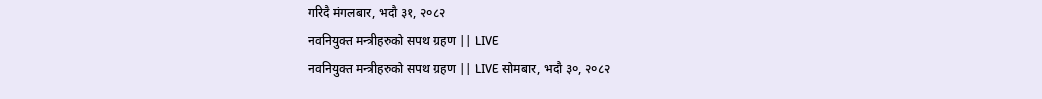गरिदै मंगलबार, भदौ ३१, २०८२
नवनियुक्त मन्त्रीहरुको सपथ ग्रहण || LIVE
नवनियुक्त मन्त्रीहरुको सपथ ग्रहण || LIVE सोमबार, भदौ ३०, २०८२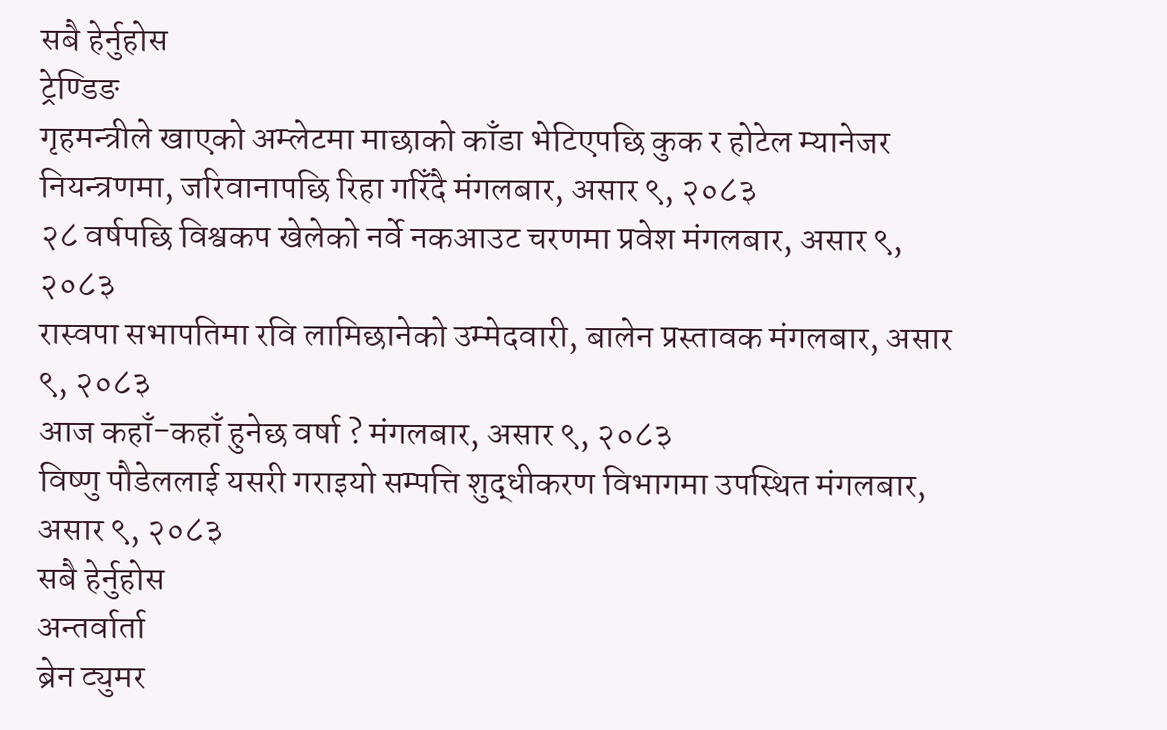सबै हेर्नुहोस
ट्रेण्डिङ
गृहमन्त्रीले खाएको अम्लेटमा माछाको काँडा भेटिएपछि कुक र होटेल म्यानेजर नियन्त्रणमा, जरिवानापछि रिहा गरिँदै मंगलबार, असार ९, २०८३
२८ वर्षपछि विश्वकप खेलेको नर्वे नकआउट चरणमा प्रवेश मंगलबार, असार ९, २०८३
रास्वपा सभापतिमा रवि लामिछानेको उम्मेदवारी, बालेन प्रस्तावक मंगलबार, असार ९, २०८३
आज कहाँ-कहाँ हुनेछ वर्षा ? मंगलबार, असार ९, २०८३
विष्णु पौडेललाई यसरी गराइयो सम्पत्ति शुद्धीकरण विभागमा उपस्थित मंगलबार, असार ९, २०८३
सबै हेर्नुहोस
अन्तर्वार्ता
ब्रेन ट्युमर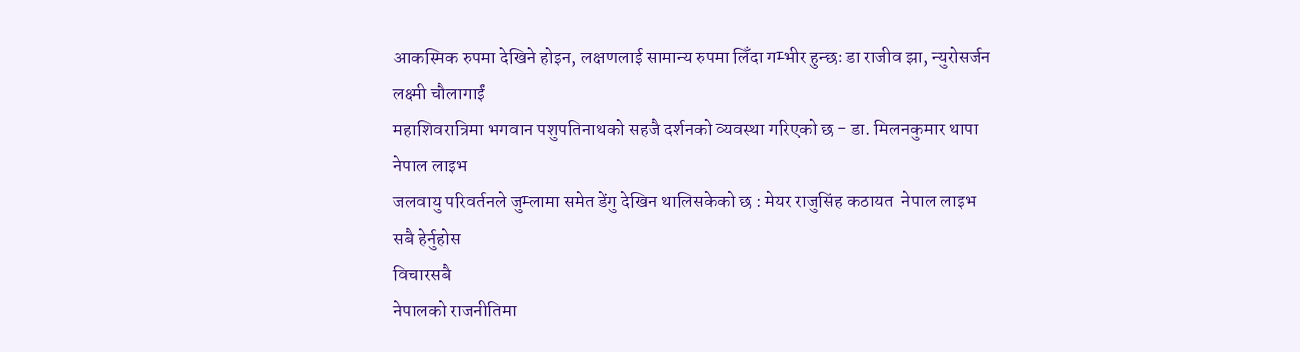आकस्मिक रुपमा देखिने होइन, लक्षणलाई सामान्य रुपमा लिँदा गम्भीर हुन्छः डा राजीव झा, न्युरोसर्जन लक्ष्मी चौलागाईं
महाशिवरात्रिमा भगवान पशुपतिनाथको सहजै दर्शनको व्यवस्था गरिएको छ - डा. मिलनकुमार थापा नेपाल लाइभ
जलवायु परिवर्तनले जुम्लामा समेत डेंगु देखिन थालिसकेको छ : मेयर राजुसिंह कठायत  नेपाल लाइभ
सबै हेर्नुहोस
विचारसबै
नेपालको राजनीतिमा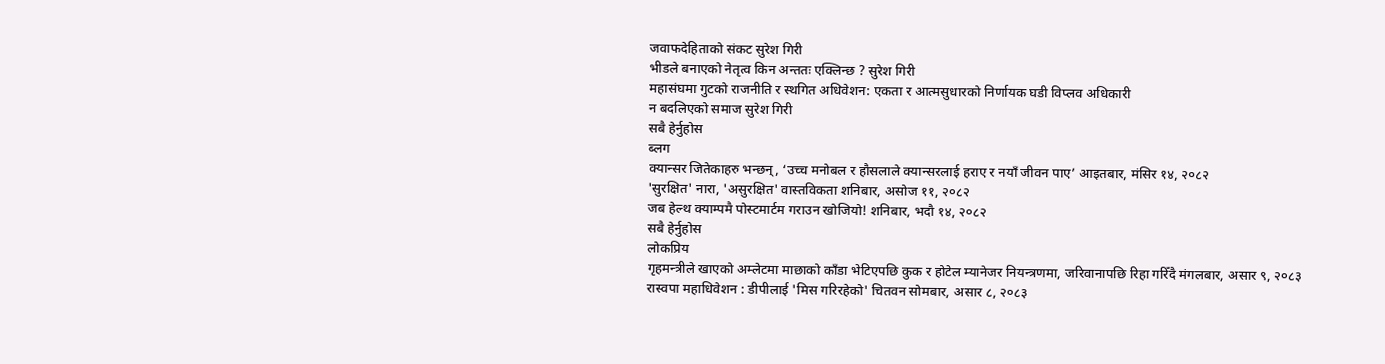जवाफदेहिताको संकट सुरेश गिरी
भीडले बनाएको नेतृत्व किन अन्ततः एक्लिन्छ ? सुरेश गिरी
महासंघमा गुटको राजनीति र स्थगित अधिवेशन: एकता र आत्मसुधारको निर्णायक घडी विप्लव अधिकारी
न बदलिएको समाज सुरेश गिरी
सबै हेर्नुहोस
ब्लग
क्यान्सर जितेकाहरु भन्छन्, ‘उच्च मनोबल र हौसलाले क्यान्सरलाई हराए र नयाँ जीवन पाए’ आइतबार, मंसिर १४, २०८२
'सुरक्षित' नारा, 'असुरक्षित' वास्तविकता शनिबार, असोज ११, २०८२
जब हेल्थ क्याम्पमै पोस्टमार्टम गराउन खोजियो! शनिबार, भदौ १४, २०८२
सबै हेर्नुहोस
लोकप्रिय
गृहमन्त्रीले खाएको अम्लेटमा माछाको काँडा भेटिएपछि कुक र होटेल म्यानेजर नियन्त्रणमा, जरिवानापछि रिहा गरिँदै मंगलबार, असार ९, २०८३
रास्वपा महाधिवेशन : डीपीलाई 'मिस गरिरहेको' चितवन सोमबार, असार ८, २०८३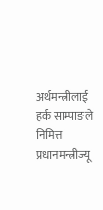अर्थमन्त्रीलाई हर्क साम्पाङले निमित्त प्रधानमन्त्रीज्यू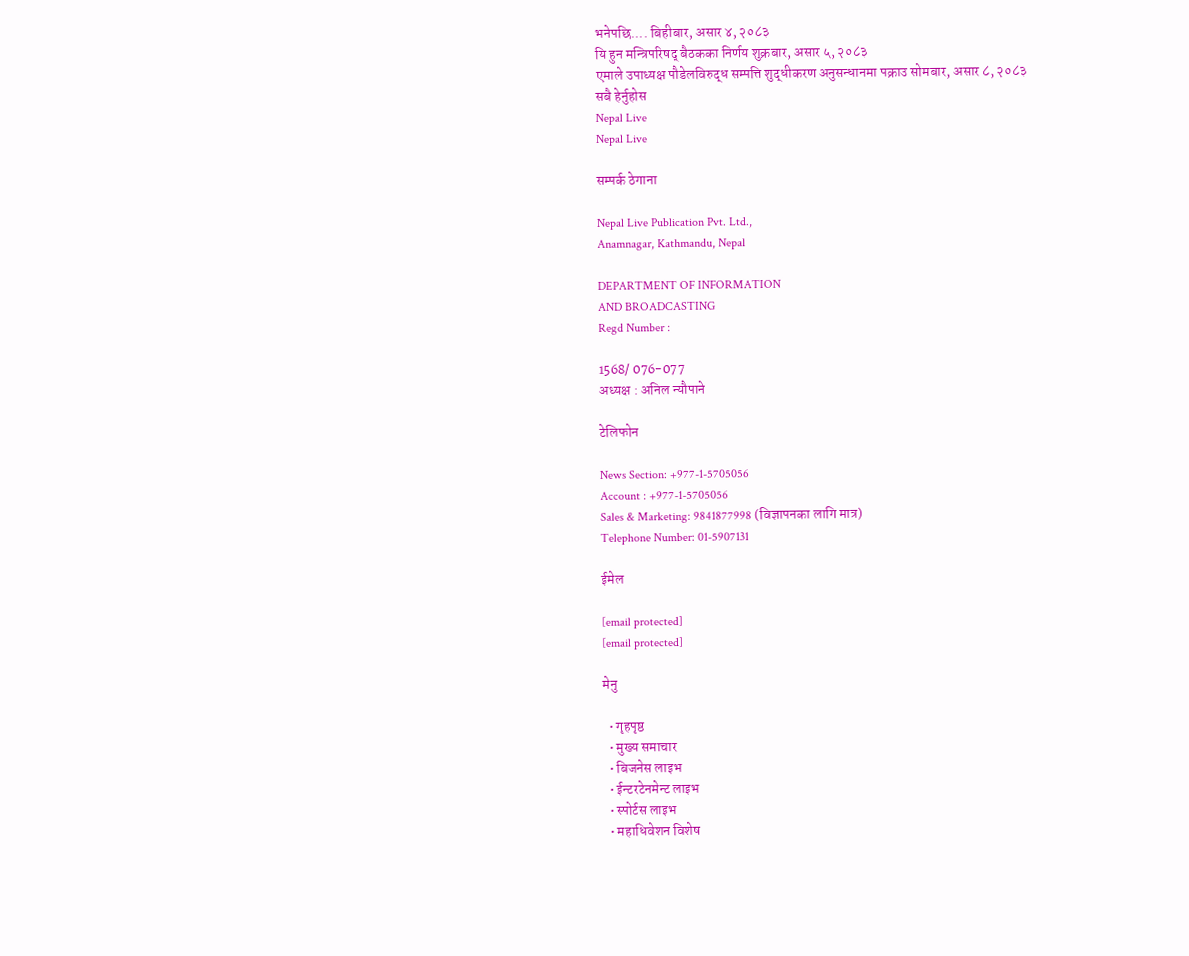भनेपछि.... बिहीबार, असार ४, २०८३
यि हुन मन्त्रिपरिषद् बैठकका निर्णय शुक्रबार, असार ५, २०८३
एमाले उपाध्यक्ष पौडेलविरुद्ध सम्पत्ति शुद्धीकरण अनुसन्धानमा पक्राउ सोमबार, असार ८, २०८३
सबै हेर्नुहोस
Nepal Live
Nepal Live

सम्पर्क ठेगाना

Nepal Live Publication Pvt. Ltd.,
Anamnagar, Kathmandu, Nepal

DEPARTMENT OF INFORMATION
AND BROADCASTING
Regd Number :

1568/ 076-077
अध्यक्ष : अनिल न्यौपाने

टेलिफोन

News Section: +977-1-5705056
Account : +977-1-5705056
Sales & Marketing: 9841877998 (विज्ञापनका लागि मात्र)
Telephone Number: 01-5907131

ईमेल

[email protected]
[email protected]

मेनु

  • गृहपृष्ठ
  • मुख्य समाचार
  • बिजनेस लाइभ
  • ईन्टरटेनमेन्ट लाइभ
  • स्पोर्टस लाइभ
  • महाधिवेशन विशेष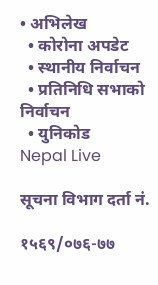• अभिलेख
  • कोरोना अपडेट
  • स्थानीय निर्वाचन
  • प्रतिनिधि सभाको निर्वाचन
  • युनिकोड
Nepal Live

सूचना विभाग दर्ता नं.

१५६९/०७६-७७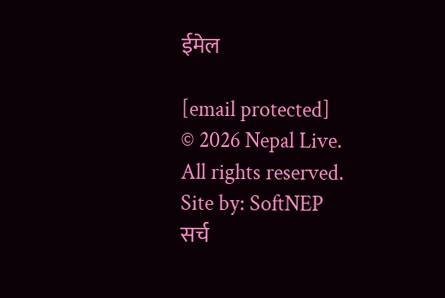ईमेल

[email protected]
© 2026 Nepal Live. All rights reserved. Site by: SoftNEP
सर्च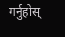गर्नुहोस्